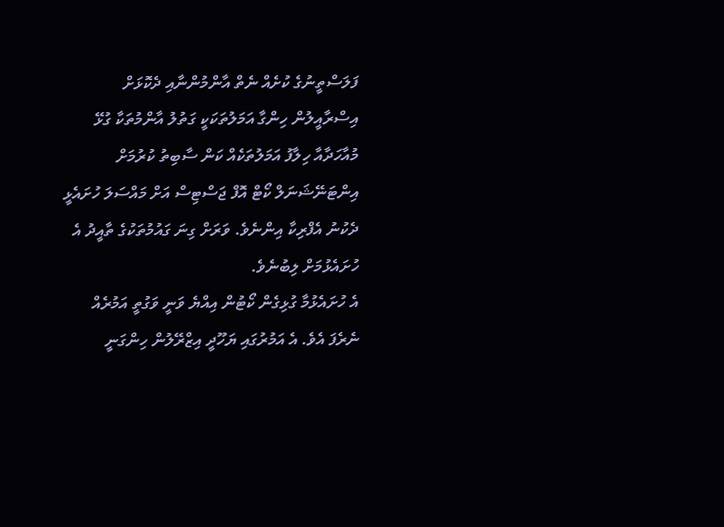ފަލަސްތީނުގެ ކުށެއް ނެތް އާންމުންނާއި ދެކޮޅަށް އިސްރާއީލުން ހިންގާ އަމަލުތަކަކީ ގަތުލު އާންމުތަކާ ގުޅޭ މުއާހަދާއާ ހިލާފު އަމަލުތަކެއް ކަން ސާބިތު ކުރުމަށް އިންޓަނޭޝަނަލް ކޯޓް އޮފް ޖަސްޓިސް އަށް މައްސަލަ ހުށައެޅީ ދެކުނު އެފްރިކާ އިންނެވެ. ވަރަށް ގިނަ ގައުމުތަކުގެ ތާއީދު އެ ހުށައެޅުމަށް ލިބުނެވެ.
އެ ހުށައެޅުމާ ގުޅިގެން ކޯޓުން އިއްޔެ ވަނީ ވަގުތީ އަމުރެއް ނެރެފަ އެވެ. އެ އަމުރުގައި ޔަހޫދީ އިޒްރޭލުން ހިންގަނީ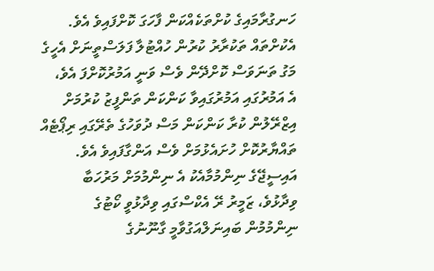ހަނގުރާމައިގެ ކުށްތަކެއްކަން ފާހަގަ ކޮށްފައިވެ އެވެ. އެކުށްތައް ތަކުރާރު ކުރުން ހުއްޓުލާ ފަލަސްތީނަށް އެހީގެ މަގު ތަނަވަސް ކޮށްދޭން ވެސް ވަނީ އަމުރުކޮށްފަ އެވެ،
އެ އަމުރުގައި އަމުރުގައިވާ ކަންކަން ތަންފީޒު ކުރުމަށް އިޒްރޭލުން ކުރާ ކަންކަން މަސް ދުވަހުގެ ތެރޭގައި ރިޕޯޓެއް ތައްޔާރުކޮށް ހުށައެޅުމަށް ވެސް އަންގާފައިވެ އެވެ.
އައިސީޖޭގެ ނިންމުމާއެކު އެ ނިންމުމަށް މަރުހަބާ ވިދާޅުވެ، ޒަމީރު ރޭ އެކްސްގައި ވިދާޅުވީ ކޯޓުގެ ނިންމުމުން ބައިނަލްއަގުވާމީ ގާނޫނުގެ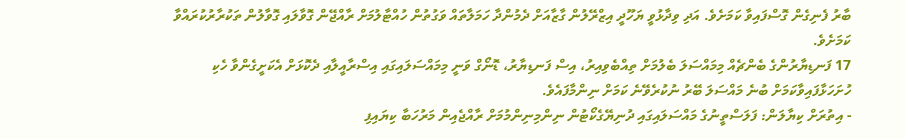ބާރު ފެނިގެން ގޮސްފައިވާ ކަމަށެވެ. އަދި ވިދާޅުވީ ޔަހޫދީ އިޒްރޭލުން ގާޒާއަށް ދެމުންދާ ހަމަލާތައް ވަގުތުން ހުއްޓާލުމަށް ރާއްޖޭން ގޮވާލައި ގޮވާލުން ތަކުރާރުކުރައްވާ ކަމަށެވެ.
17 ފަނޑިޔާރުންގެ ބެންޗެއް މިމައްސަލަ ބެލުމަށް ތިއްބެވިއިރު، އިސް ފަނޑިޔާރު، ޑޮނޯގް ވަނީ މިމައްސަލައިގައި އިސްރާއީލާއި ދެކޮޅަށް އެކަށީގެންވާ ހެކި ހުށަހަޅާފައިވާކަމަށް ބުނެ މައްސަލަ ބޭރު ނުކުރެވޭނެ ކަމަށް ނިންމާފައެވެ.
- އިތުރަށް ކިޔާލަން: ފަލަސްތީނުގެ މައްސަލައިގައި ދުނިޔޭގެކޯޓުން ނިންމިނިންމުމަށް ރާއްޖެއިން މަރުހަބާ ކިޔައިފި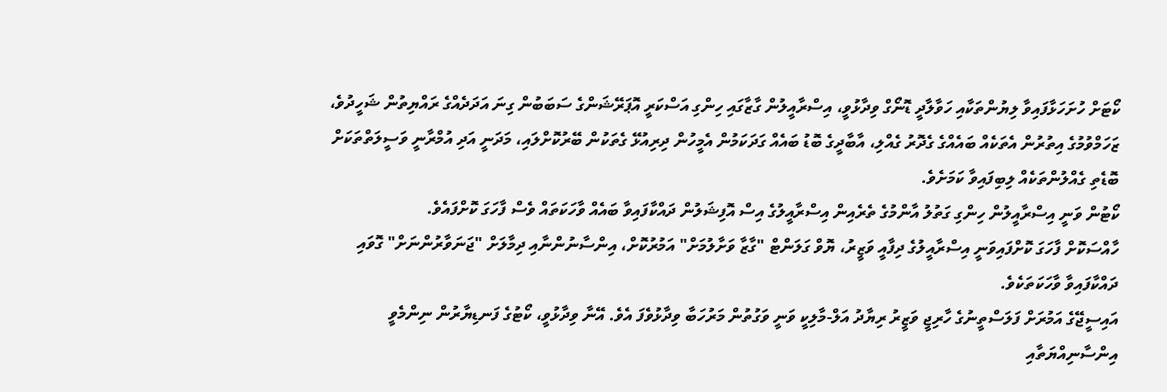ކޯޓަށް ހުށަހަޅާފައިވާ ލިޔުންތަކާއި ހަވާލާދީ ޑޮނޯގް ވިދާޅުވީ، އިސްރާއީލުން ގާޒާގައި ހިންގި އަސްކަރީ އޮޕަރޭޝަންގެ ސަބަބުން ގިނަ އަދަދެއްގެ ރައްޔިތުން ޝަހީދުވެ، ޒަހަމްވުމުގެ އިތުރުން އެތަކެއް ބައެއްގެ ގެދޮރު ގެއްލި، އާބާދީގެ ބޮޑު ބައެއް ގަދަކަމުން އެމީހުން ދިރިއުޅޭ ގެތަކުން ބޭރުކޮށްލައި، މަދަނީ އަދި އުމްރާނީ ވަސީލަތްތަކަށް ބޮޑެތި ގެއްލުންތަކެއް ލިބިފައިވާ ކަމަށެވެ.
ކޯޓުން ވަނީ އިސްރާއީލުން ހިންގި ގަތުލު އާންމުގެ ތެރެއިން އިސްރާއީލުގެ އިސް އޮފިޝަލުން ދައްކާފައިވާ ބައެއް ވާހަކަތައް ވެސް ފާހަގަ ކޮށްފައެވެ.
ހާއްސަކޮށް ފާހަގަ ކޮށްފައިވަނީ އިސްރާއީލުގެ ދިފާއީ ވަޒީރު، ޔޮވް ގަލަންޓް "ގާޒާ ވަށާލުމަށް" އަމުރުކޮށް، އިންސާނުންނާއި ދިމާލަށް "ޖަނަވާރުންނަށް" ގޮވައި ދައްކާފައިވާ ވާހަކަތަކެވެ.
އައިސީޖޭގެ އަމުރަށް ފަލަސްތީނުގެ ހާރިޖީ ވަޒީރު ރިޔާދު އަލް-މާލިކީ ވަނީ ވަގުތުން މަރުހަބާ ވިދާޅުވެފަ އެވެ. އޭނާ ވިދާޅުވީ، ކޯޓުގެ ފަނޑިޔާރުން ނިންމެވީ އިންސާނިއްޔަތާއި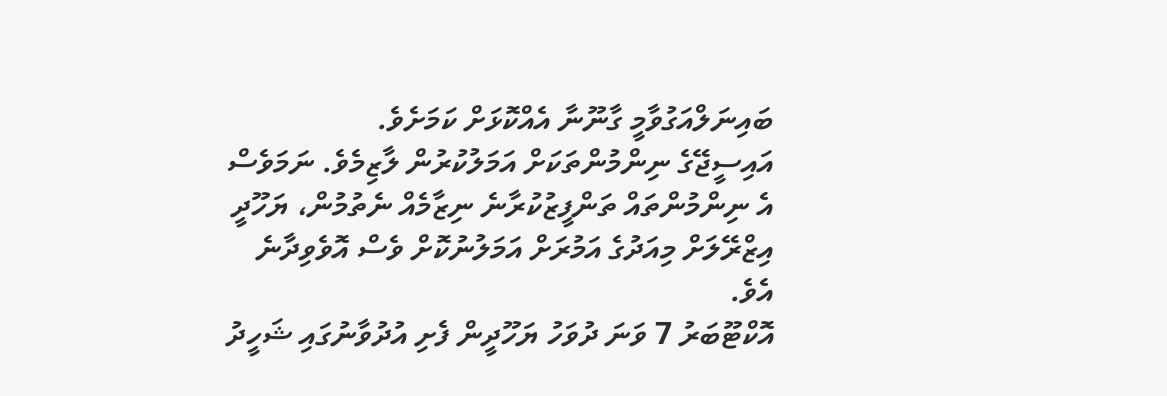ބައިނަލްއަގުވާމީ ގާނޫނާ އެއްކޮޅަށް ކަމަށެވެ.
އައިސީޖޭގެ ނިންމުންތަކަށް އަމަލުކުރުން ލާޒިމެވެ. ނަމަވެސް އެ ނިންމުންތައް ތަންފީޒުކުރާނެ ނިޒާމެއް ނެތުމުން، ޔަހޫދީ އިޒްރޭލަށް މިއަދުގެ އަމުރަށް އަމަލުނުކޮށް ވެސް އޮވެވިދާނެ އެވެ.
އޮކްޓޫބަރު 7 ވަނަ ދުވަހު ޔަހޫދީން ފެށި އުދުވާނުގައި ޝަހީދު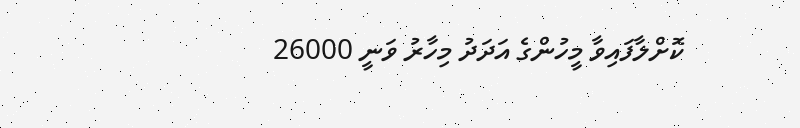ކޮށްލާފައިވާ މީހުންގެ އަދަދު މިހާރު ވަނީ 26000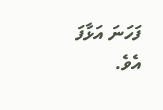ފަހަނަ އަޅާފަ އެވެ.